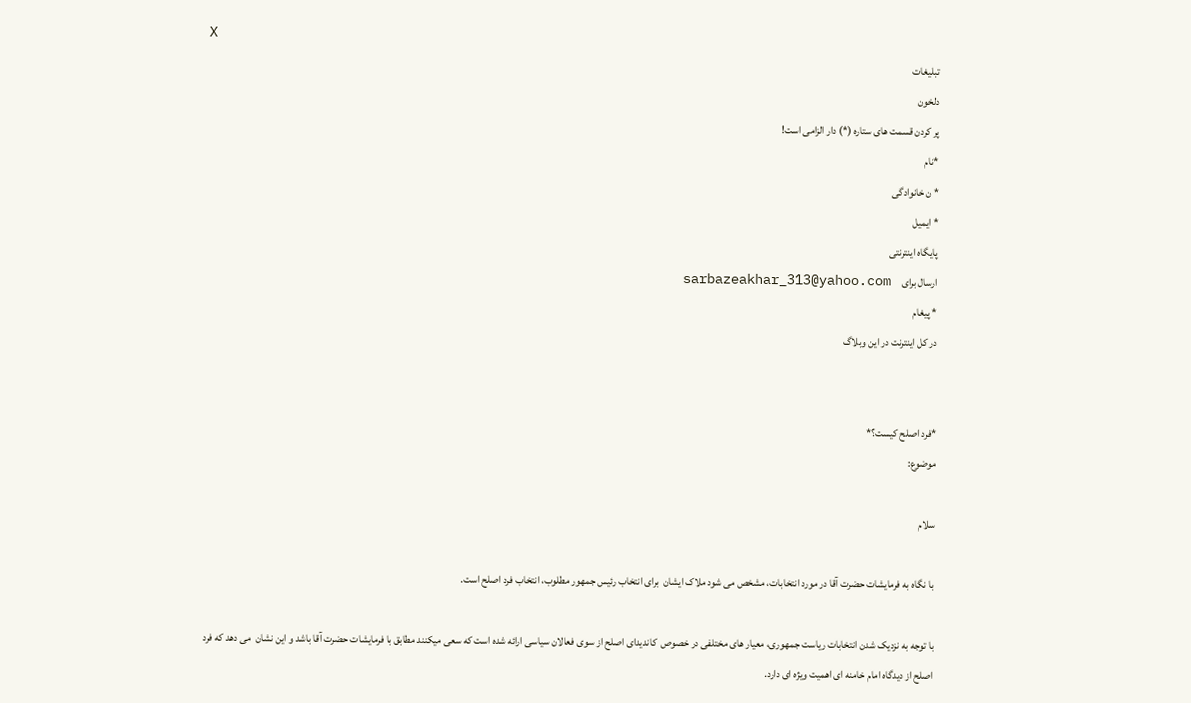X
تبلیغات
دلخون
پر کردن قسمت های ستاره (*) دار الزامی است!
*نام
* ن خانوادگی
* ایمیل
پایگاه اینترنتی
ارسال برای     sarbazeakhar_313@yahoo.com
* پیغام
در كل اينترنت در اين وبلاگ


*فرد اصلح کیست؟*
موضوع:

سلام

با نگاه به فرمایشات حضرت آقا در مورد انتخابات، مشخص می شود ملاک ایشان  برای انتخاب رئیس جمهور مطلوب، انتخاب فرد اصلح است.

با توجه به نزدیک شدن انتخابات ریاست جمهوری، معیار های مختلفی در خصوص  کاندیدای اصلح از سوی فعالان سیاسی ارائه شده است که سعی میکنند مطابق با فرمایشات حضرت آقا باشد و این نشان  می دهد که فرد اصلح از دیدگاه امام خامنه ای اهمیت ویژه ای دارد.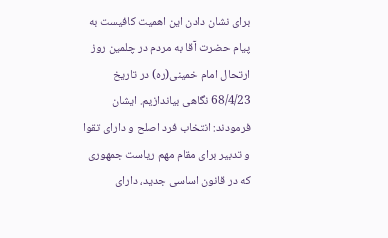برای نشان دادن این اهمیت کافیست به پیام حضرت آقا به مردم در چلمین روز ارتحال امام خمینی(ره) در تاریخ  68/4/23 نگاهی بیاندازیم. ایشان فرمودند: انتخاب فرد اصلح و دارای تقوا و تدبیر برای مقام مهم ریاست جمهوری که در قانون اساسی جدید، دارای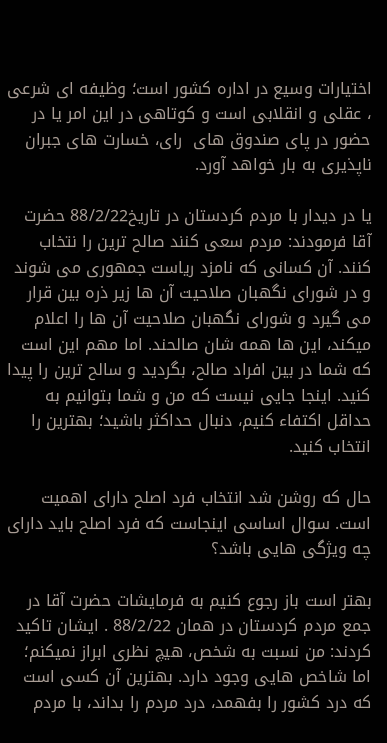اختیارات وسیع در اداره کشور است؛ وظیفه ای شرعی ، عقلی و انقلابی است و کوتاهی در این امر یا در حضور در پای صندوق های  رای، خسارت های جبران ناپذیری به بار خواهد آورد.

یا در دیدار با مردم کردستان در تاریخ88/2/22 حضرت آقا فرمودند: مردم سعی کنند صالح ترین را نتخاب کنند. آن کسانی که نامزد ریاست جمهوری می شوند و در شورای نگهبان صلاحیت آن ها زیر ذره بین قرار می گیرد و شورای نگهبان صلاحیت آن ها را اعلام میکند، این ها همه شان صالحند. اما مهم این است که شما در بین افراد صالح، بگردید و سالح ترین را پیدا کنید. اینجا جایی نیست که من و شما بتوانیم به حداقل اکتفاء کنیم، دنبال حداکثر باشید؛ بهترین را انتخاب کنید.

حال که روشن شد انتخاب فرد اصلح دارای اهمیت است. سوال اساسی اینجاست که فرد اصلح باید دارای چه ویژگی هایی باشد؟

بهتر است باز رجوع کنیم به فرمایشات حضرت آقا در جمع مردم کردستان در همان 88/2/22 . ایشان تاکید کردند: من نسبت به شخص، هیچ نظری ابراز نمیکنم؛ اما شاخص هایی وجود دارد. بهترین آن کسی است که درد کشور را بفهمد، درد مردم را بداند، با مردم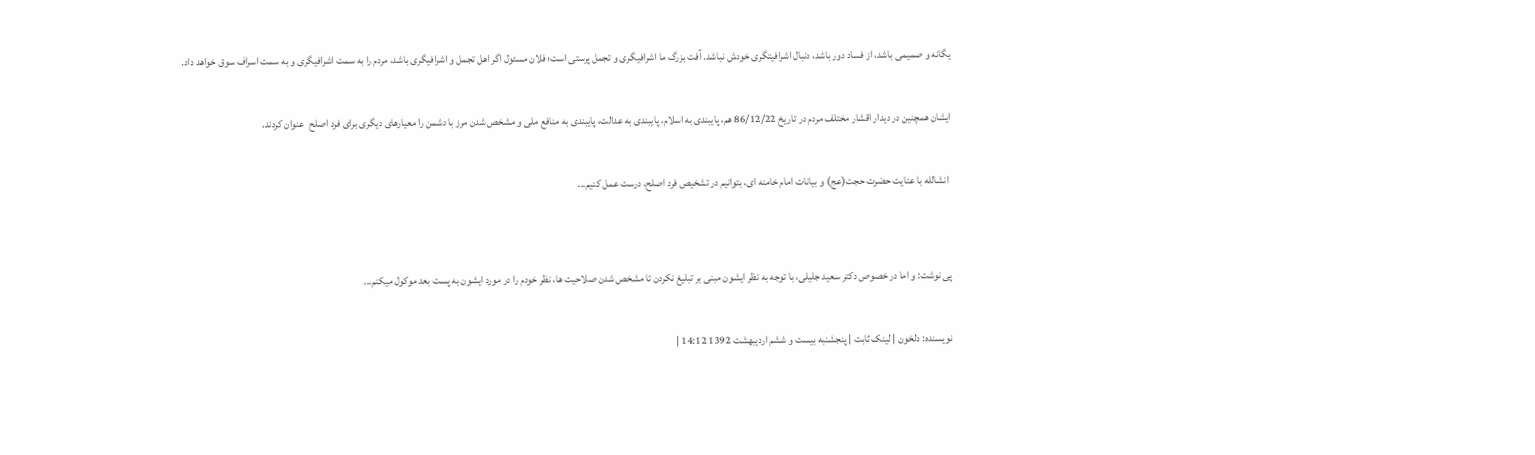یگانه و صمیمی باشد، از فساد دور باشد، دنبال اشرافیتگری خودش نباشد. آفت بزرگ ما اشرافیگری و تجمل پرستی است؛ فلان مسئول اگر اهل تجمل و اشرافیگری باشد، مردم را به سمت اشرافیگری و به سمت اسراف سوق خواهد داد.

ایشان همچنین در دیدار اقشار مختلف مردم در تاریخ 86/12/22 هم، پایبندی به اسلام، پایبندی به عدالت، پایبندی به منافع ملی و مشخص شدن مرز با دشمن را معیارهای دیگری برای فرد اصلح  عنوان کردند.

 انشالله با عنایت حضرت حجت(عج) و بیانات امام خامنه ای، بتوانیم در تشخیص فرد اصلح، درست عمل کنیم...


پی نوشت: و اما در خصوص دکتر سعید جلیلی، با توجه به نظر ایشون مبنی بر تبلیغ نکردن تا مشخص شدن صلاحیت ها، نظر خودم را در مورد ایشون به پست بعد موکول میکنم...

نویسنده: دلخون | لینک ثابت | پنجشنبه بیست و ششم اردیبهشت 1392 14:12 |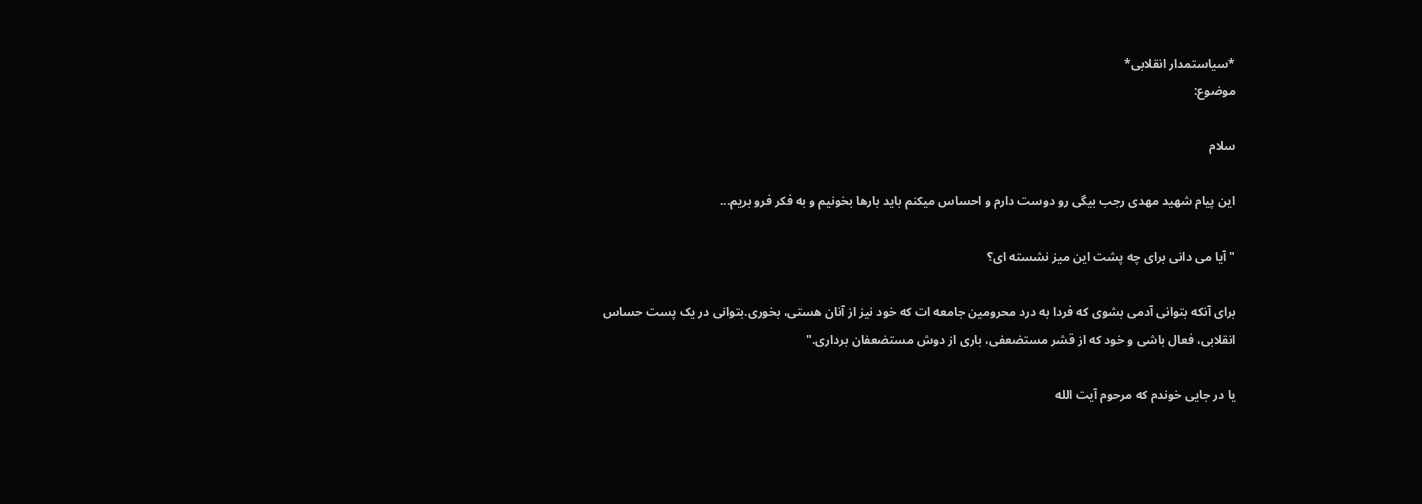*سیاستمدار انقلابی*
موضوع:

سلام

این پیام شهید مهدی رجب بیگی رو دوست دارم و احساس میکنم باید بارها بخونیم و به فکر فرو بریم...

"آیا می دانی برای چه پشت این میز نشسته ای؟

برای آنکه بتوانی آدمی بشوی که فردا به درد محرومین جامعه ات که خود نیز از آنان هستی، بخوری.بتوانی در یک پست حساس انقلابی، فعال باشی و خود که از قشر مستضعفی، باری از دوش مستضعفان برداری."

یا در جایی خوندم که مرحوم آیت الله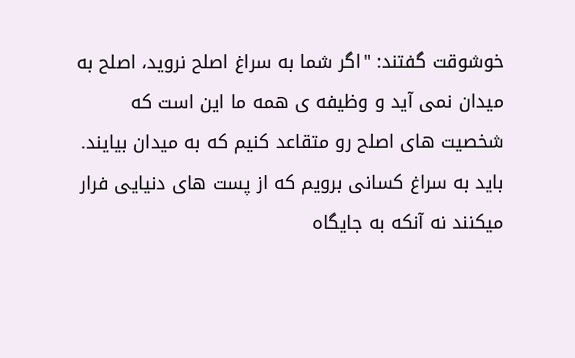خوشوقت گفتند: "اگر شما به سراغ اصلح نروید، اصلح به میدان نمی آید و وظیفه ی همه ما این است که شخصیت های اصلح رو متقاعد کنیم که به میدان بیایند. باید به سراغ کسانی برویم که از پست های دنیایی فرار میکنند نه آنکه به جایگاه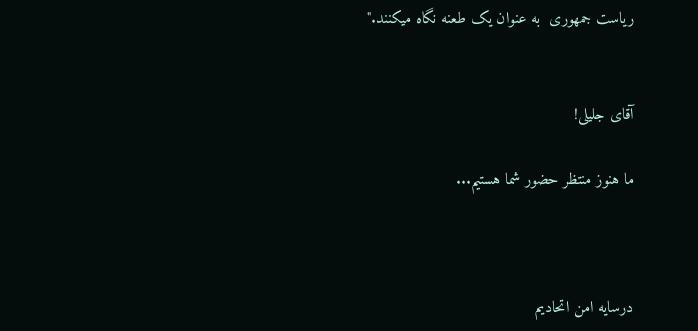ریاست جمهوری  به عنوان یک طعنه نگاه میکنند."


آقای جلیلی!

ما هنوز منتظر حضور شما هستیم...



درسايه امن اتحاديم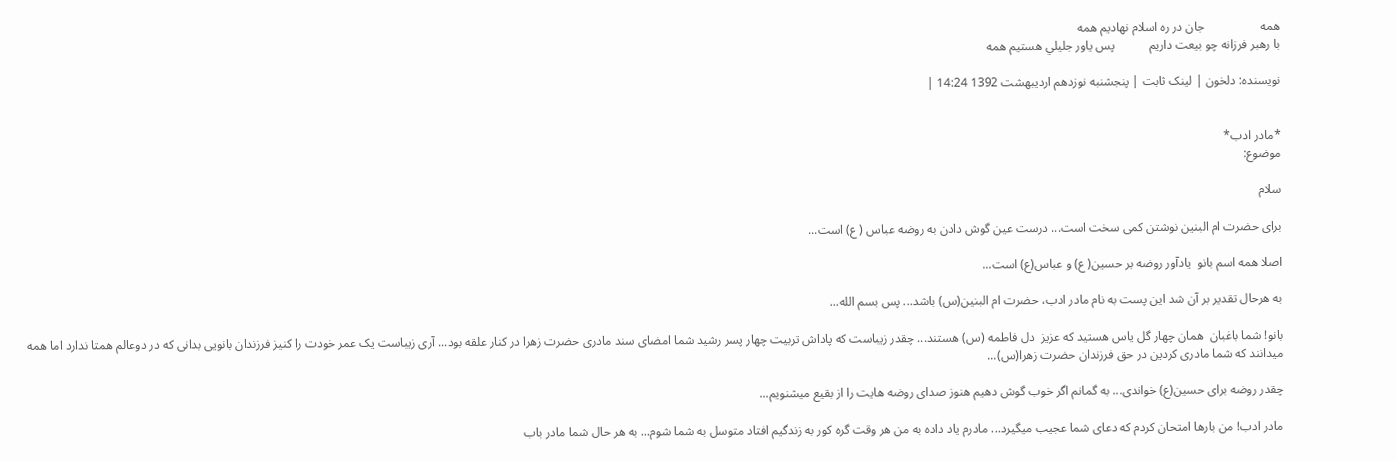همه                  جان در ره اسلام نهاديم همه
با رهبر فرزانه چو بيعت داريم           پس ياور جليلي هستيم همه

نویسنده: دلخون | لینک ثابت | پنجشنبه نوزدهم اردیبهشت 1392 14:24 |


*مادر ادب*
موضوع:

سلام

برای حضرت ام البنین نوشتن کمی سخت است... درست عین گوش دادن به روضه عباس ( ع) است...

اصلا همه اسم بانو  یادآور روضه بر حسین( ع) و عباس(ع) است...

به هرحال تقدیر بر آن شد این پست به نام مادر ادب، حضرت ام البنین(س) باشد... پس بسم الله...

بانو! شما باغبان  همان چهار گل یاس هستید که عزیز  دل فاطمه (س) هستند... چقدر زیباست که پاداش تربیت چهار پسر رشید شما امضای سند مادری حضرت زهرا در کنار علقه بود... آری زیباست یک عمر خودت را کنیز فرزندان بانویی بدانی که در دوعالم همتا ندارد اما همه میدانند که شما مادری کردین در حق فرزندان حضرت زهرا(س)...

چقدر روضه برای حسین(ع) خواندی... به گمانم اگر خوب گوش دهیم هنوز صدای روضه هایت را از بقیع میشنویم...

مادر ادب! من بارها امتحان کردم که دعای شما عجیب میگیرد... مادرم یاد داده به من هر وقت گره کور به زندگیم افتاد متوسل به شما شوم... به هر حال شما مادر باب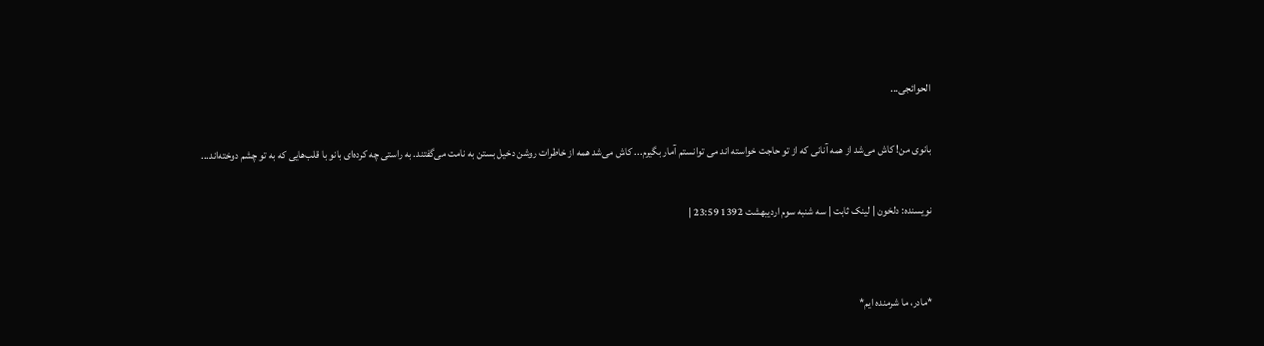الحوائجی...

بانوی من! کاش می‌شد از همه آنانی که از تو حاجت خواسته اند می توانستم آمار بگیرم... کاش می‌شد همه از خاطرات روشن دخیل بستن به نامت می‌گفتند. به راستی چه کرده‌ای بانو با قلب‌هایی که به تو چشم دوخته‌اند...

نویسنده: دلخون | لینک ثابت | سه شنبه سوم اردیبهشت 1392 23:59 |


*مادر، ما شرمنده ایم*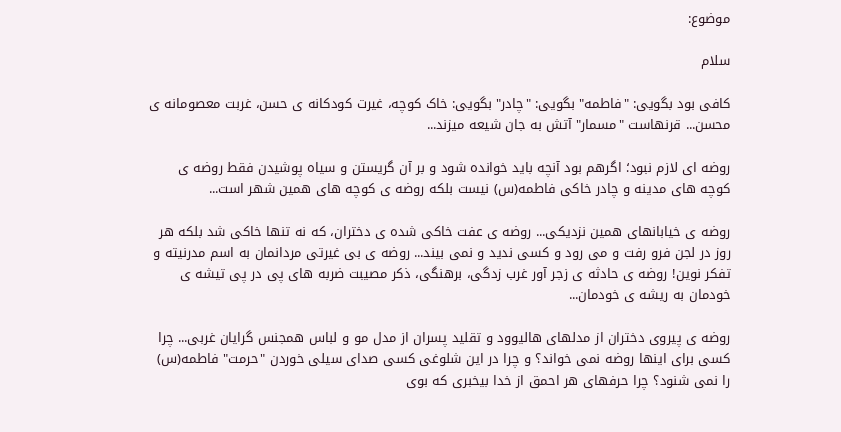موضوع:

سلام

کافی بود بگویی: "فاطمه" بگویی: "چادر" بگویی: خاک کوچه، غیرت کودکانه ی حسن، غربت معصومانه ی محسن... قرنهاست "مسمار" آتش به جان شیعه میزند...

روضه ای لازم نبود؛ اگرهم بود آنچه باید خوانده شود و بر آن گریستن و سیاه پوشیدن فقط روضه ی کوچه های مدینه و چادر خاکی فاطمه(س) نیست بلکه روضه ی کوچه های همین شهر است...

روضه ی خیابانهای همین نزدیکی... روضه ی عفت خاکی شده ی دختران، که نه تنها خاکی شد بلکه هر روز در لجن فرو رفت و می رود و کسی ندید و نمی بیند... روضه ی بی غیرتی مردانمان به اسم مدرنیته و تفکر نوین! روضه ی حادثه ی زجر آور غرب زدگی، برهنگی، ذکر مصیبت ضربه های پی در پی تیشه ی خودمان به ریشه ی خودمان...

روضه ی پیروی دختران از مدلهای هالیوود و تقلید پسران از مدل مو و لباس همجنس گرایان غربی... چرا کسی برای اینها روضه نمی خواند؟ و چرا در این شلوغی کسی صدای سیلی خوردن "حرمت" فاطمه(س) را نمی شنود؟ چرا حرفهای هر احمق از خدا بیخبری که بوی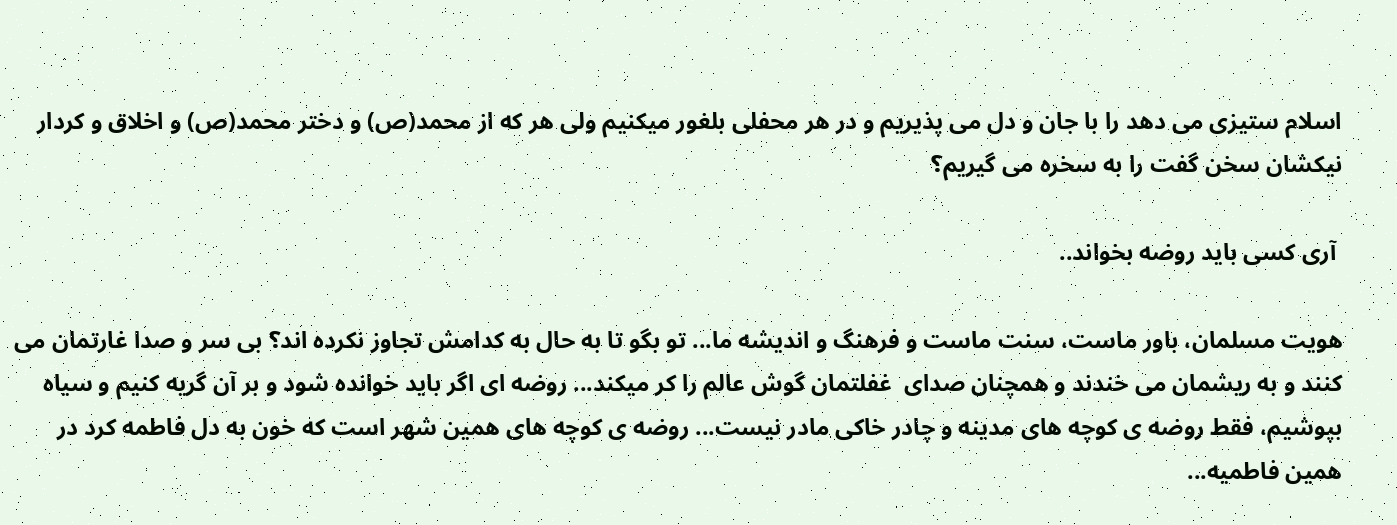اسلام ستیزی می دهد را با جان و دل می پذیریم و در هر محفلی بلغور میکنیم ولی هر که از محمد(ص) و دختر محمد(ص) و اخلاق و کردار نیکشان سخن گفت را به سخره می گیریم؟

 آری کسی باید روضه بخواند..

هویت مسلمان، باور ماست، سنت ماست و فرهنگ و اندیشه ما... تو بگو تا به حال به کدامش تجاوز نکرده اند؟ بی سر و صدا غارتمان می کنند و به ریشمان می خندند و همچنان صدای  غفلتمان گوش عالم را کر میکند... روضه ای اگر باید خوانده شود و بر آن گریه کنیم و سیاه بپوشیم، فقط روضه ی کوچه های مدینه و چادر خاکی مادر نیست... روضه ی کوچه های همین شهر است که خون به دل فاطمه کرد در همین فاطمیه...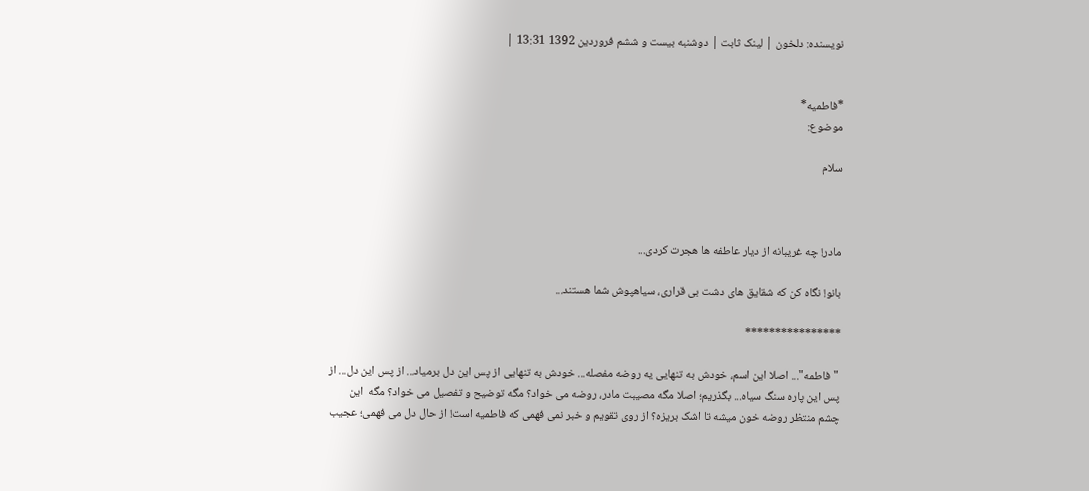نویسنده: دلخون | لینک ثابت | دوشنبه بیست و ششم فروردین 1392 13:31 |


*فاطمیه*
موضوع:

سلام



مادر! چه غریبانه از دیار عاطفه ها هجرت کردی...

بانو! نگاه کن که شقایق های دشت بی قراری، سیاهپوش شما هستند...

****************

 "فاطمه"... اصلا این اسم، خودش به تنهایی یه روضه مفصله... خودش به تنهایی از پس این دل برمیاد... از پس این دل... از پس این پاره سنگ سیاه... بگذریم؛ اصلا مگه مصیبت مادر، روضه می خواد؟ مگه توضیح و تفصیل می خواد؟ مگه  این چشم منتظر روضه خون میشه تا اشک بریزه؟ از روی تقویم و خبر نمی فهمی که فاطمیه است! از حال دل می فهمی؛ عجیب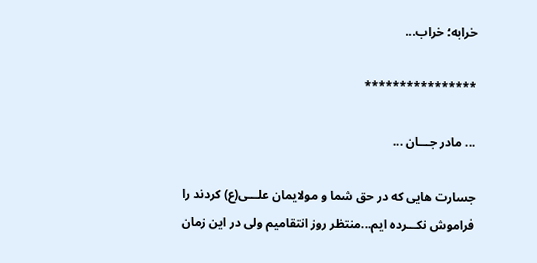خرابه؛ خراب...

****************

... مادر جـــان ...

جسارت هایی که در حق شما و مولایمان علـــی(ع) کردند را فراموش نکـــرده ایم...منتظر روز انتقامیم ولی در این زمان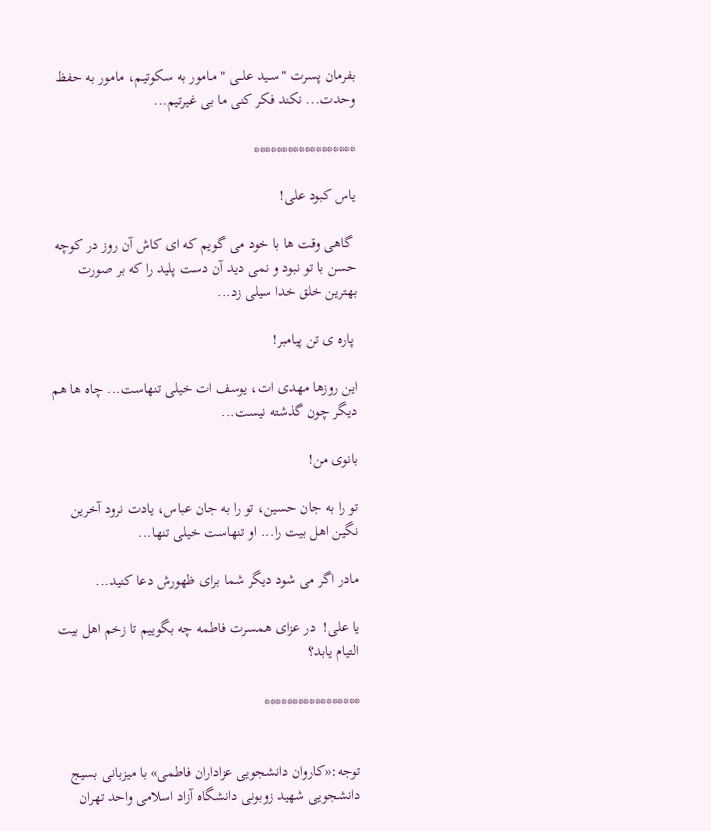بفرمان پسرت "ســید علــی " مـامور به سکوتیـم، مامور به حفظ وحدت... نکند فکر کنی ما بی غیرتیم...

******************

ياس کبود علی!

 گاهی وقت ها با خود می گويم که ای کاش آن روز در کوچه حسن با تو نبود و نمی دید آن دست پليد را که بر صورت بهترين خلق خدا سيلی زد...

 پاره ی تن پيامبر!

اين روزها مهدی ات، يوسف ات خيلی تنهاست... چاه ها هم ديگر چون گذشته نيست...

بانوی من!

تو را به جان حسين، تو را به جان عباس، يادت نرود آخرين نگين اهل بيت را... او تنهاست خيلی تنها...

مادر اگر می شود ديگر شما برای ظهورش دعا کنيد...

یا علی!  در عزای همسرت فاطمه چه بگوییم تا زخم اهل بیت التیام یابد؟

*****************


توجه:«کاروان دانشجویی عزاداران فاطمی» با میزبانی بسیج دانشجویی شهید زوبونی دانشگاه آزاد اسلامی واحد تهران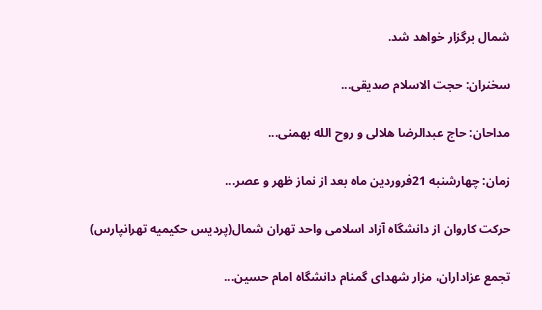شمال برگزار خواهد شد.

سخنران: حجت الاسلام صدیقی...

مداحان: حاج عبدالرضا هلالی و روح الله بهمنی...

زمان: چهارشنبه 21فروردین ماه بعد از نماز ظهر و عصر...

حرکت کاروان از دانشگاه آزاد اسلامی واحد تهران شمال(پردیس حکیمیه تهرانپارس)

تجمع عزاداران، مزار شهدای گمنام دانشگاه امام حسین...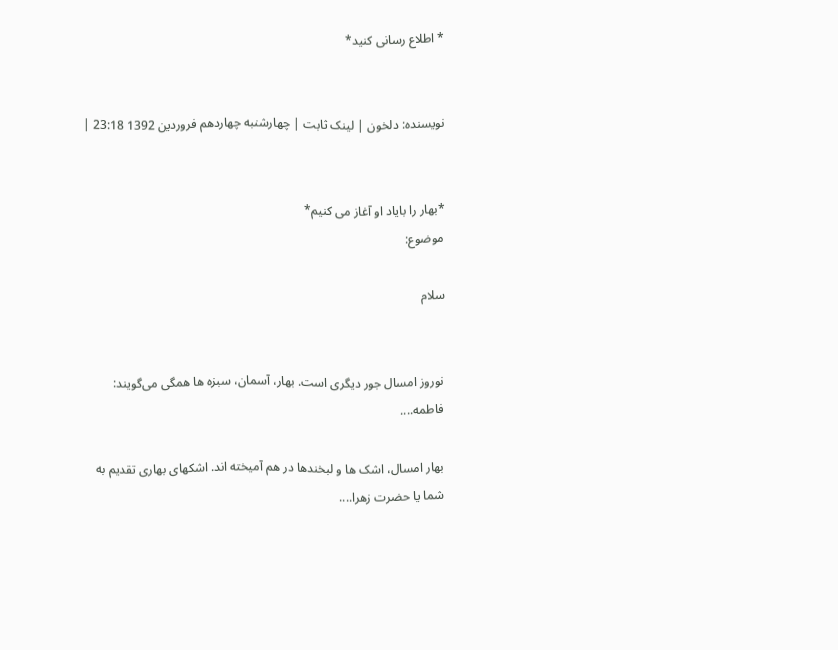* اطلاع رسانی کنید*


نویسنده: دلخون | لینک ثابت | چهارشنبه چهاردهم فروردین 1392 23:18 |


*بهار را بایاد او آغاز می کنیم*
موضوع:

سلام


نوروز امسال جور دیگری است. بهار، آسمان، سبزه ها همگی می‌گویند: فاطمه....

بهار امسال، اشک ها و لبخندها در هم آمیخته اند. اشکهای بهاری تقدیم به شما یا حضرت زهرا....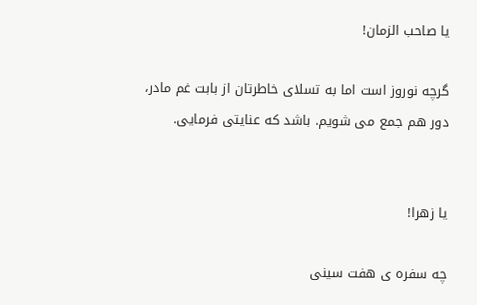یا صاحب الزمان!

گرچه نوروز است اما به تسلای خاطرتان از بابت غم مادر، دور هم جمع می شویم. باشد که عنایتی فرمایی.


یا زهرا!

چه سفره ی هفت سینی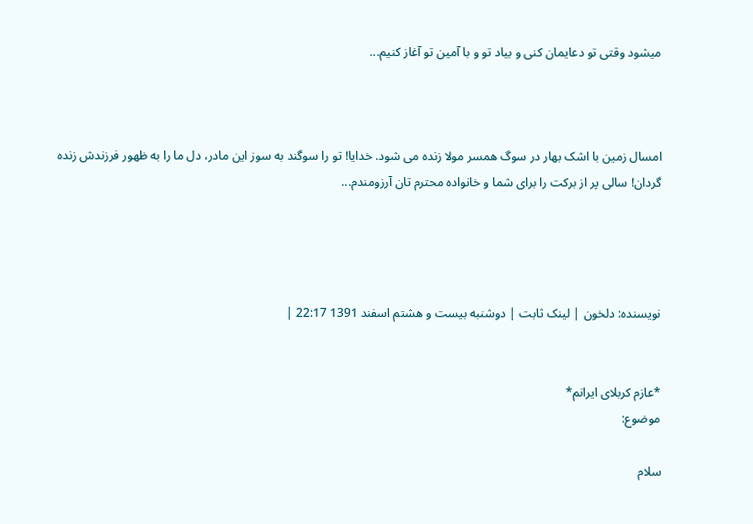میشود وقتی تو دعایمان کنی و بیاد تو و با آمین تو آغاز کنیم...



امسال زمین با اشک بهار در سوگ همسر مولا زنده می شود. خدایا! تو را سوگند به سوز این مادر، دل ما را به ظهور فرزندش زنده گردان! سالی پر از برکت را برای شما و خانواده محترم تان آرزومندم...




نویسنده: دلخون | لینک ثابت | دوشنبه بیست و هشتم اسفند 1391 22:17 |


*عازم کربلای ایرانم*
موضوع:

سلام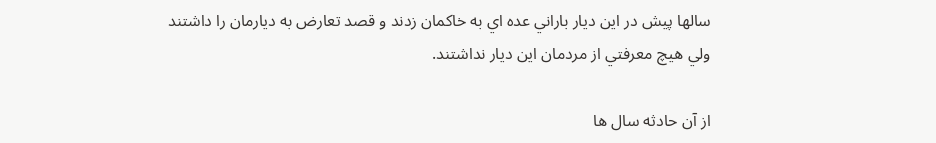سالها پيش در اين ديار باراني عده اي به خاكمان زدند و قصد تعارض به ديارمان را داشتند ولي هيچ معرفتي از مردمان اين ديار نداشتند.

از آن حادثه سال ها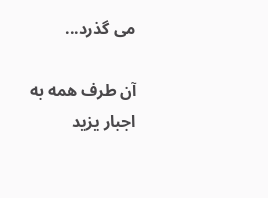می گذرد...

آن طرف همه به اجبار يزيد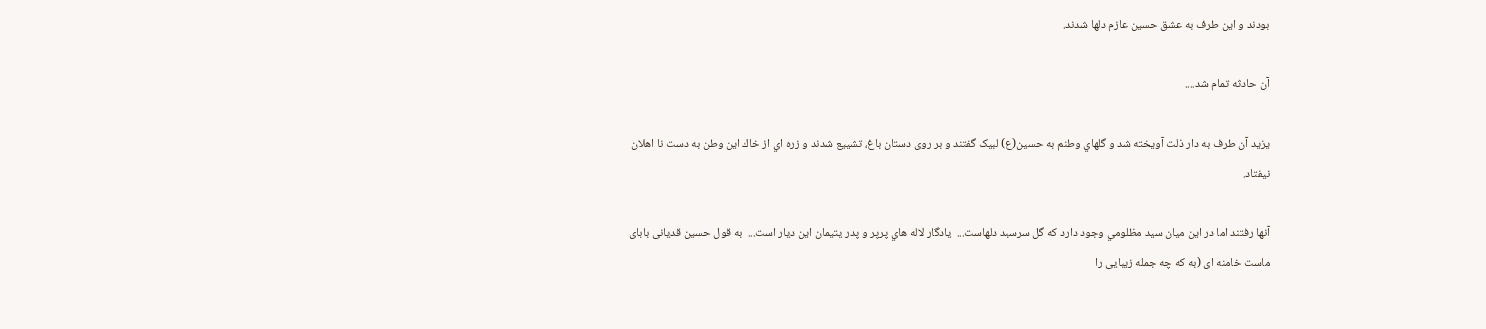بودند و اين طرف به عشق حسين عازم دلها شدند.

آن حادثه تمام شد....

يزيد آن طرف به دار ذلت آويخته شد و گلهاي وطنم به حسین(ع) لبیک گفتند و بر روی دستان باغ، تشييع شدند و زره اي از خاك اين وطن به دست نا اهلان نيفتاد.

آنها رفتند اما در اين ميان سيد مظلومي وجود دارد كه گل سرسبد دلهاست...  يادگار لاله هاي پرپر و پدر يتيمان اين ديار است...  به قول حسین قدیانی بابای ماست خامنه ای (به که چه جمله زیبایی را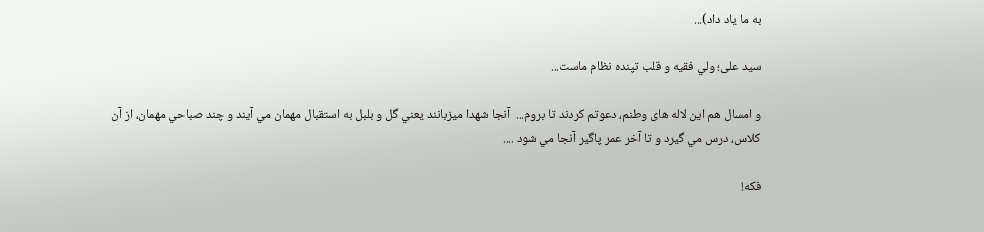به ما یاد داد)...

سید علی؛ ولي فقيه و قلب تپنده نظام ماست...

و امسال هم این لاله های وطنم، دعوتم کردند تا بروم...  آنجا شهدا ميزبانند يعني گل و بلبل به استقبال مهمان مي آيند و چند صباحي مهمان، از آن كلاس، درس مي گيرد و تا آخر عمر پاگیر آنجا مي شود ....

فکه!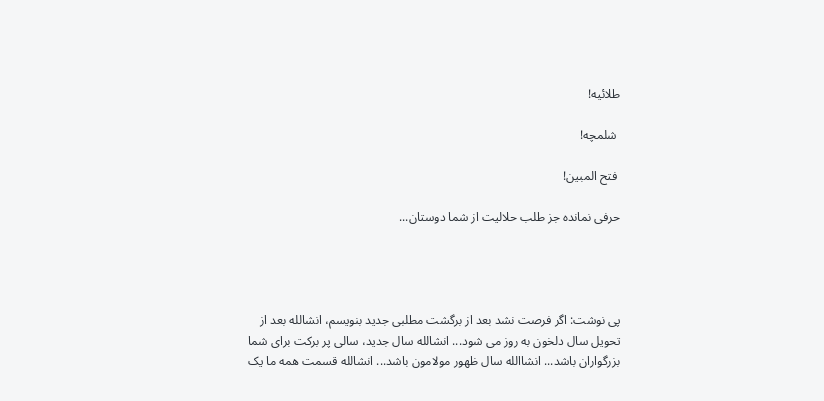طلائيه!

 شلمچه!

 فتح المبين!

حرفی نمانده جز طلب حلالیت از شما دوستان...




پی نوشت: اگر فرصت نشد بعد از برگشت مطلبی جدید بنویسم، انشالله بعد از تحویل سال دلخون به روز می شود... انشالله سال جدید، سالی پر برکت برای شما بزرگواران باشد... انشاالله سال ظهور مولامون باشد... انشالله قسمت همه ما یک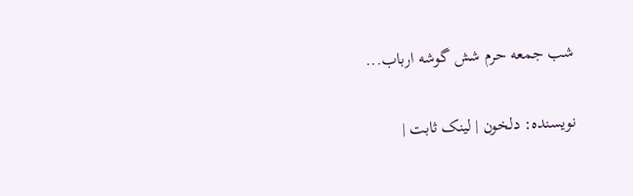شب جمعه حرم شش گوشه ارباب...

نویسنده: دلخون | لینک ثابت |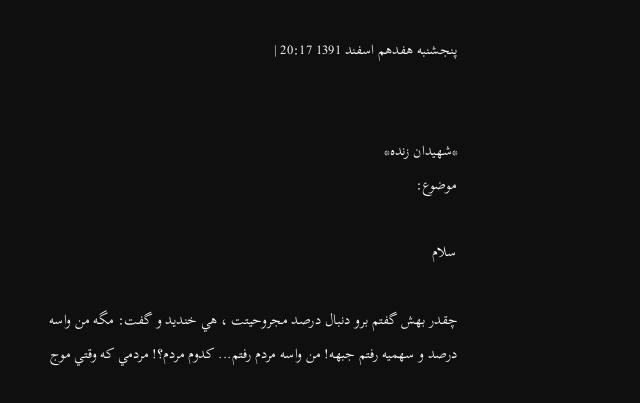پنجشنبه هفدهم اسفند 1391 20:17 |


*شهیدان زنده*
موضوع:

سلام

چقدر بهش گفتم برو دنبال درصد مجروحيتت ، هي خنديد و گفت: مگه من واسه درصد و سهميه رفتم جبهه! من واسه مردم رفتم... کدوم مردم؟! مردمي که وقتي موج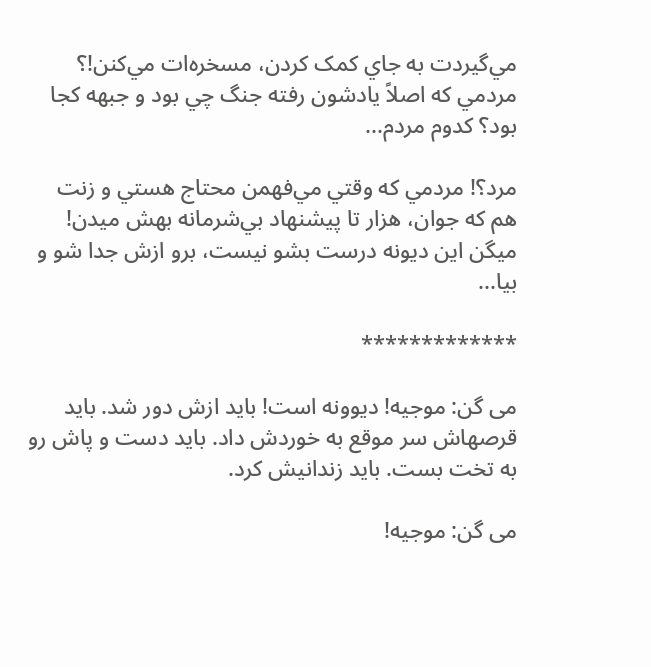مي‌‌‌گيردت به جاي کمک کردن، مسخره‌‌‌ات مي‌‌‌کنن!؟ مردمي که اصلاً يادشون رفته جنگ چي بود و جبهه كجا بود؟ کدوم مردم...

مرد؟! مردمي که وقتي مي‌فهمن محتاج هستي و زنت هم که جوان، هزار تا پيشنهاد بي‌شرمانه بهش ميدن! ميگن اين ديونه درست بشو نيست، برو ازش جدا شو و بيا...

*************

می گن: موجیه! دیوونه است! باید ازش دور شد. باید قرصهاش سر موقع به خوردش داد. باید دست و پاش رو به تخت بست. باید زندانیش کرد.

می گن: موجیه!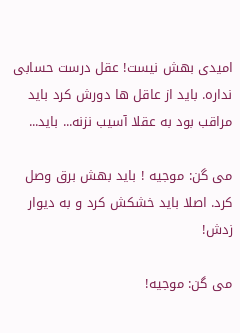امیدی بهش نیست! عقل درست حسابی نداره. باید از عاقل ها دورش کرد باید مراقب بود به عقلا آسیب نزنه... باید...

می گن: موجیه ! باید بهش برق وصل کرد. اصلا باید خشکش کرد و به دیوار زدش!

می گن: موجیه!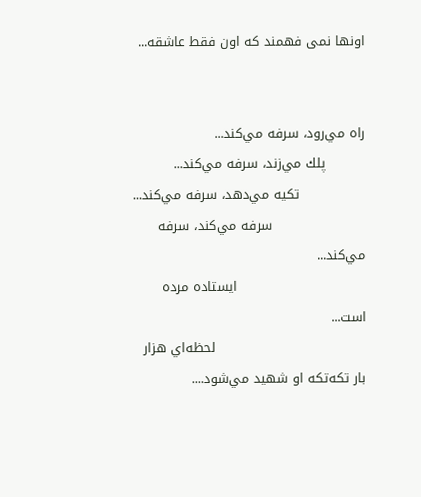اونها نمی فهمند که اون فقط عاشقه...


راه مي‌رود، سرفه مي‌كند...
         پلك مي‌زند، سرفه مي‌كند...
               تكيه مي‌دهد، سرفه مي‌كند...
                     سرفه مي‌كند، سرفه مي‌كند...
                             ايستاده مرده است...
                                  لحظه‌اي هزار بار تكه‌تكه او شهيد مي‌شود....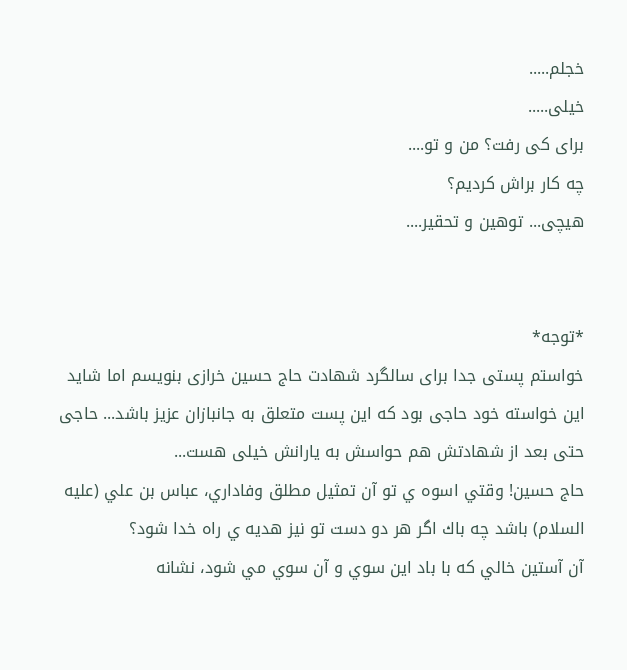خجلم.....
خیلی.....
برای کی رفت؟ من و تو....
چه کار براش کردیم؟
هیچی... توهین و تحقیر....


*توجه*
خواستم پستی جدا برای سالگرد شهادت حاج حسین خرازی بنویسم اما شاید این خواسته خود حاجی بود که این پست متعلق به جانبازان عزیز باشد... حاجی حتی بعد از شهادتش هم حواسش به یارانش خیلی هست...
حاج حسین! وقتي اسوه ي تو آن تمثيل مطلق وفاداري، عباس بن علي (علیه السلام) باشد چه باك اگر هر دو دست تو نيز هديه ي راه خدا شود؟
آن آستين خالي كه با باد اين سوي و آن سوي مي شود، نشانه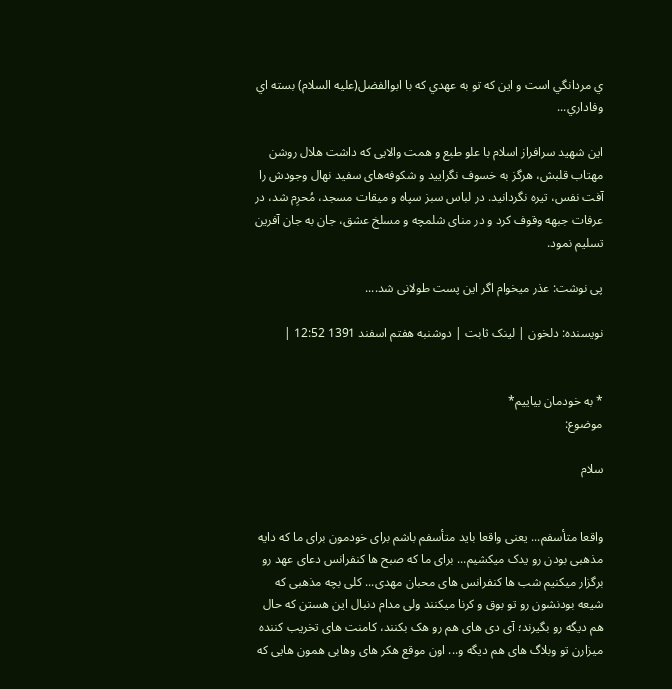ي مردانگي است و اين كه تو به عهدي كه با ابوالفضل(علیه السلام) بسته اي وفاداري...

این شهید سرافراز اسلام با علو طبع و همت والایی که داشت هلال روشن مهتاب قلبش، هرگز به خسوف نگرایید و شکوفه‌های سفید نهال وجودش را آفت نفس، تیره نگردانید. در لباس سبز سپاه و میقات مسجد، مُحرِم شد، در عرفات جبهه وقوف کرد و در منای شلمچه و مسلخ عشق، جان به جان آفرین تسلیم نمود.

پی نوشت: عذر میخوام اگر این پست طولانی شد....

نویسنده: دلخون | لینک ثابت | دوشنبه هفتم اسفند 1391 12:52 |


* به خودمان بیاییم*
موضوع:

سلام


واقعا متأسفم... یعنی واقعا باید متأسفم باشم برای خودمون برای ما که دایه مذهبی بودن رو یدک میکشیم... برای ما که صبح ها کنفرانس دعای عهد رو برگزار میکنیم شب ها کنفرانس های محبان مهدی... کلی بچه مذهبی که شیعه بودنشون رو تو بوق و کرنا میکنند ولی مدام دنبال این هستن که حال هم دیگه رو بگیرند؛ آی دی های هم رو هک بکنند، کامنت های تخریب کننده میزارن تو وبلاگ های هم دیگه و... اون موقع هکر های وهابی همون هایی که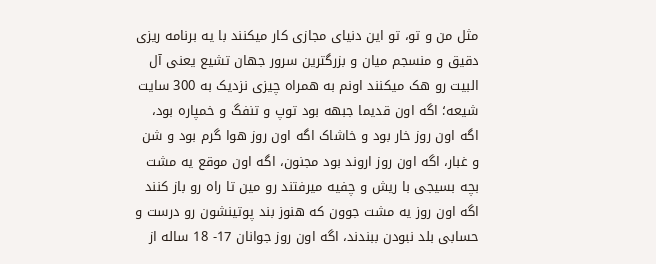مثل من و تو، تو این دنیای مجازی کار میکنند با یه برنامه ریزی دقیق و منسجم میان و بزرگترین سرور جهان تشیع یعنی آل البیت رو هک میکنند اونم به همراه چیزی نزدیک به 300 سایت شیعه؛ اگه اون قدیما جبهه بود توپ و تنفگ و خمپاره بود، اگه اون روز خار بود و خاشاک اگه اون روز هوا گرم بود و شن و غبار، اگه اون روز اروند بود مجنون، اگه اون موقع یه مشت بچه بسیجی با ریش و چفیه میرفتند رو مین تا راه رو باز کنند اگه اون روز یه مشت جوون که هنوز بند پوتینشون رو درست و حسابی بلد نبودن ببندند، اگه اون روز جوانان 17- 18 ساله از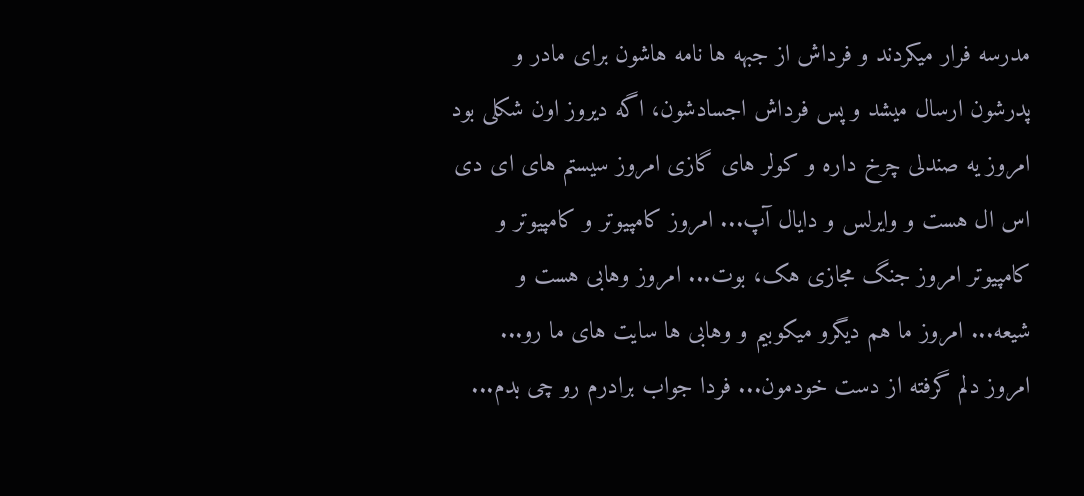مدرسه فرار میکردند و فرداش از جبهه ها نامه هاشون برای مادر و پدرشون ارسال میشد و پس فرداش اجسادشون، اگه دیروز اون شکلی بود امروز یه صندلی چرخ داره و کولر های گازی امروز سیستم های ای دی اس ال هست و وایرلس و دایال آپ... امروز کامپیوتر و کامپیوتر و کامپیوتر امروز جنگ مجازی هک، بوت... امروز وهابی هست و شیعه... امروز ما هم دیگرو میکوبیم و وهابی ها سایت های ما رو... امروز دلم گرفته از دست خودمون... فردا جواب برادرم رو چی بدم...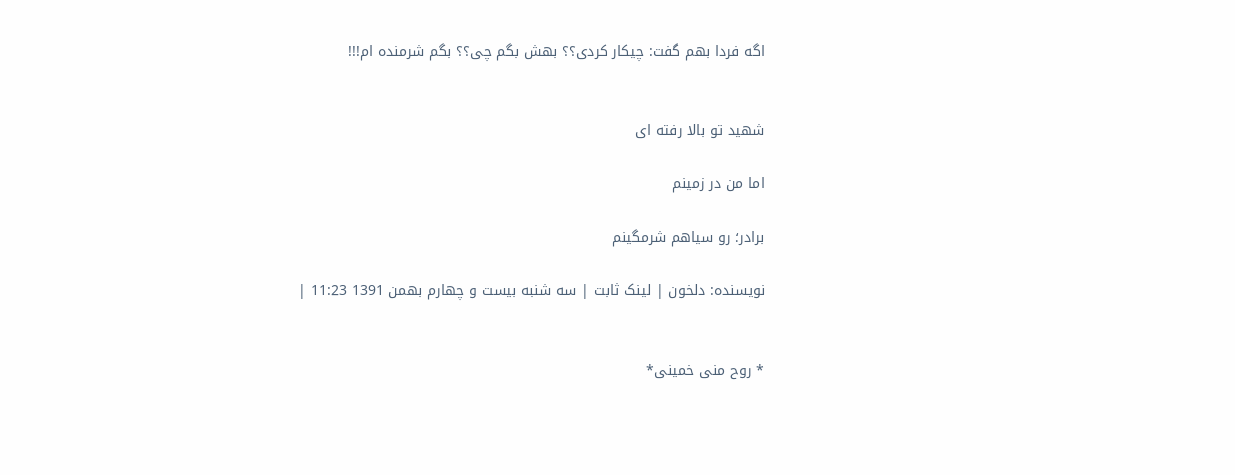اگه فردا بهم گفت: چیکار کردی؟؟ بهش بگم چی؟؟ بگم شرمنده ام!!!


شهید تو بالا رفته ای

اما من در زمینم

برادر؛ رو سیاهم شرمگینم

نویسنده: دلخون | لینک ثابت | سه شنبه بیست و چهارم بهمن 1391 11:23 |


* روح منی خمینی*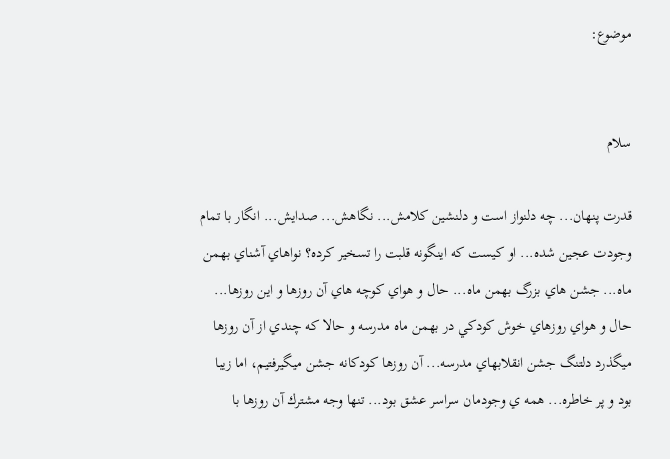موضوع:


سلام

قدرت پنهان... چه دلنواز است و دلنشين كلامش... نگاهش... صدايش... انگار با تمام وجودت عجين شده... او كيست كه اينگونه قلبت را تسخير كرده؟ نواهاي آشناي بهمن ماه... جشن هاي بزرگ بهمن ماه... حال و هواي كوچه هاي آن روزها و اين روزها... حال و هواي روزهاي خوش كودكي در بهمن ماه مدرسه و حالا كه چندي از آن روزها ميگذرد دلتنگ جشن انقلابهاي مدرسه... آن روزها كودكانه جشن ميگيرفتيم، اما زيبا بود و پر خاطره... همه ي وجودمان سراسر عشق بود... تنها وجه مشترك آن روزها با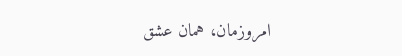امروزمان، همان عشق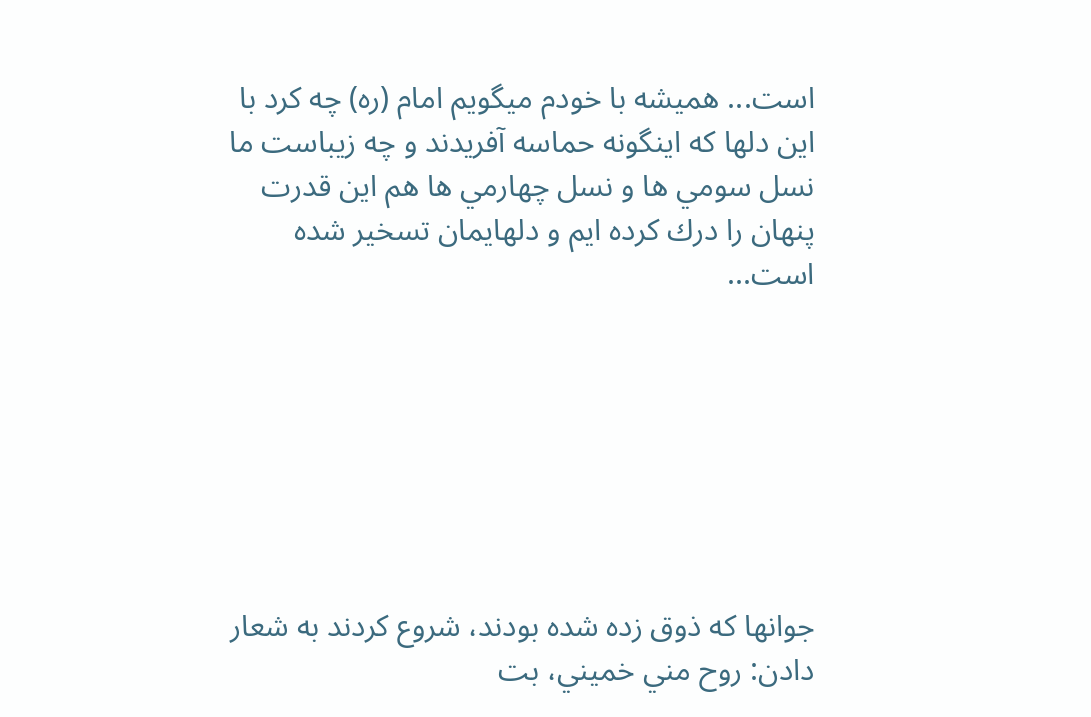است... هميشه با خودم ميگويم امام (ره) چه كرد با اين دلها كه اينگونه حماسه آفريدند و چه زيباست ما نسل سومي ها و نسل چهارمي ها هم اين قدرت پنهان را درك كرده ايم و دلهايمان تسخير شده است...







جوانها كه ذوق زده شده بودند، شروع كردند به شعار دادن: روح مني خميني، بت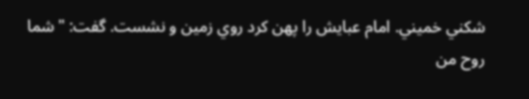شكني خميني. امام عبايش را پهن كرد روي زمين و نشست. گفت: "شما روح من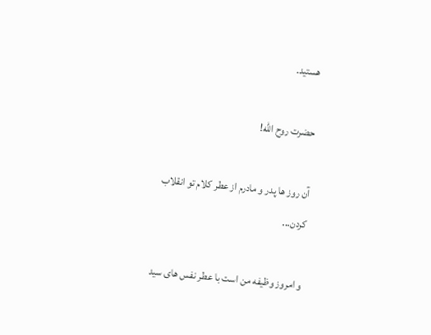هستيد.

حضرت روح الله!

آن روز ها پدر و مادرم از عطر کلام تو انقلاب کردن...

و امروز وظیفه من است با عطر نفس های سید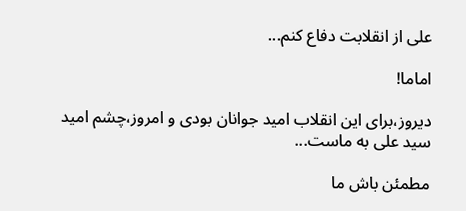علی از انقلابت دفاع کنم...

اماما!

دیروز،برای این انقلاب امید جوانان بودی و امروز،چشم امید سید علی به ماست...

مطمئن باش ما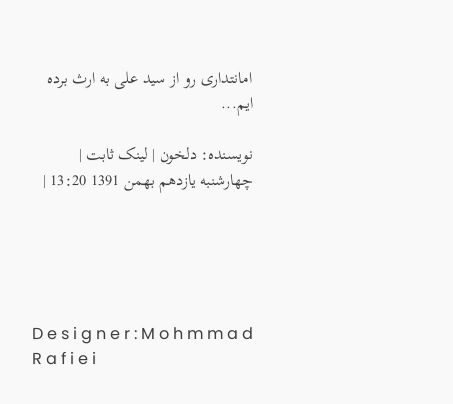امانتداری رو از سید علی به ارث برده ایم...

نویسنده: دلخون | لینک ثابت | چهارشنبه یازدهم بهمن 1391 13:20 |





D e s i g n e r : M o h m m a d R a f i e i